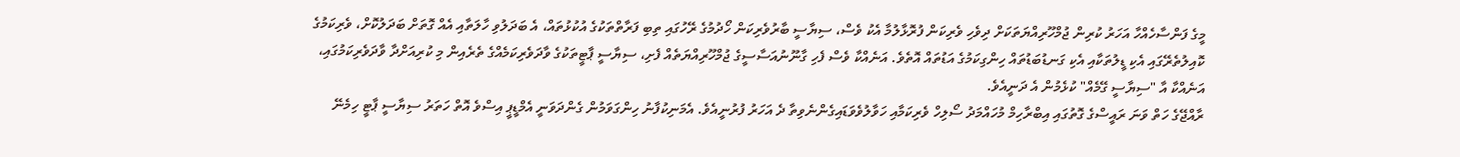މީގެ ފަންސާހެއްހާ އަހަރު ކުރިން ޖުމްހޫރިއްޔަތަކަށް ދިވެހި ވެރިކަން ފުރޮޅާލުމާ އެކު ވެސް، ސިޔާސީ ބާރުވެރިކަން ހޯދުމުގެ ރޭހުގައި ތިބި ފަރާތްތަކުގެ އުކުޅުތައް، އެ ބަދަލުވި ހާލަތާއި އެއް ގޮތަށް ބަދަލުކޮށް، ވެރިކަމުގެ ކޮއިލުތެރޭގައި އެކި ޑީލުތަކާއި އެކި ގަނޑުބަޑުތައް ހިންގިކަމުގެ އަޑުތައް އޮތެވެ. އަނެއްކާ ވެސް ފެހި ގާނޫނުއަސާސީގެ ޖުމްހޫރިއްޔަތެއް ފެށި، ސިޔާސީ ޕާޓީތަކުގެ ވާދަވެރިކަމެއްގެ ތެރެއިން މި ކުރިއަށްދާ ވާދަވެރިކަމުގައި، އަނެއްކާ އާ "ސިޔާސީ ގޭމެއް" ކުޅެމުން އެ ދަނީއެވެ.
ރާއްޖޭގެ ހަތް ވަނަ ރައީސްގެ ގޮތުގައި އިބްރާހިމް މުހައްމަދު ސޯލިހް ވެރިކަމާއި ހަވާލުވެވަޑައިގެންނެވިތާ ދެ އަހަރު ފުރުނީއެވެ. އެމަނިކުފާނު ހިންގަވަމުން ގެންދަވަނީ އެމްޑީޕީ އިސްވެ އޮތް ހަތަރު ސިޔާސީ ޕާޓީ ހިމެނޭ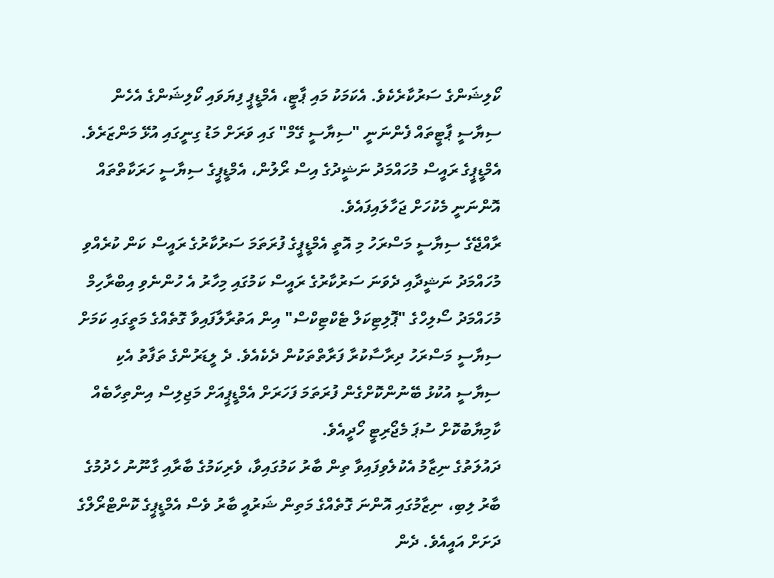ކޯލިޝަންގެ ސަރުކާރެކެވެ. އެކަމަކު މައި ޕާޓީ، އެމްޑީޕީ ފިޔަވައި ކޯލިޝަންގެ އެހެން ސިޔާސީ ޕާޓީތައް ފެންނަނީ "ސިޔާސީ ގޭމް" ގައި ވަރަށް މަޑު ގިނީގައި އުޅޭ މަންޒަރެވެ. އެމްޑީޕީގެ ރައީސް މުހައްމަދު ނަޝީދުގެ އިސް ރޯލުން، އެމްޑީޕީގެ ސިޔާސީ ހަރަކާތްތައް އޮންނަނީ މެކުހަށް ޖަހާލައިފައެވެ.
ރާއްޖޭގެ ސިޔާސީ މަސްރަހު މި އޮތީ އެމްޑީޕީގެ ފުރަތަމަ ސަރުކާރުގެ ރައީސް ކަން ކުރެއްވި މުހައްމަދު ނަޝީދާއި ދެވަނަ ސަރުކާރުގެ ރައީސް ކަމުގައި މިހާރު އެ ހުންނެވި އިބްރާހިމް މުހައްމަދު ސޯލިހްގެ "ޕޮލިޓިކަލް ޓެކްޓިކްސް" އިން އަތުރާލާފައިވާ ގޮތެއްގެ މަތީގައި ކަމަށް ސިޔާސީ މަސްރަހު ދިރާސާކުރާ ފަރާތްތަކުން ދެކެއެވެ. ދެ ލީޑަރުންގެ ތަފާތު އެކި ސިޔާސީ އުކުޅު ބޭނުންކޮށްގެން ފުރަތަމަ ފަހަރަށް އެމްޑީޕީއަށް މަޖިލިސް އިންތިހާބެއް ކާމިޔާބުކޮށް ސުޕަ މެޖޯރިޓީ ހޯދީއެވެ.
ދައުލަތުގެ ނިޒާމު އެކުލެވިފައިވާ ތިން ބާރު ކަމުގައިވާ، ވެރިކަމުގެ ބާރާއި ގާނޫނު ހެދުމުގެ ބާރު ލިބި، ނިޒާމުގައި އޮންނަ ގޮތެއްގެ މަތިން ޝަރުއީ ބާރު ވެސް އެމްޑީޕީގެ ކޮންޓްރޯލްގެ ދަށަށް އައީއެވެ. ދެން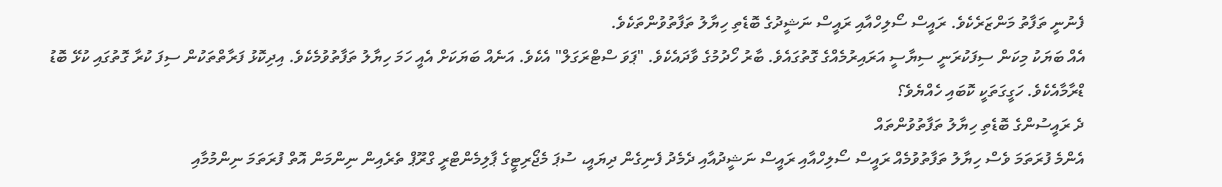ފެނުނީ ތަފާތު މަންޒަރެކެވެ. ރައީސް ސޯލިހްއާއި ރައީސް ނަޝީދުގެ ބޮޑެތި ހިޔާލު ތަފާތުވުންތަކެވެ.
އެއް ބަޔަކު މިކަން ސިފަކުރަނީ ސިޔާސީ އަރައިރުމެއްގެ ގޮތުގައެވެ. ބާރު ހޯދުމުގެ ވާދައެކެވެ. "ޕަވަ ސްޓްރަގަލް" އެކެވެ. އަނެއް ބަޔަކަށް އެއީ ހަމަ ހިޔާލު ތަފާތުވުމެކެވެ. އިދިކޮޅު ފަރާތްތަކުން ސިފަ ކުރާ ގޮތުގައި ކުޅޭ ބޮޑު ޑްރާމާއެކެވެ. ހަގީގަތަކީ ކޮބައި ހެއްޔެވެ؟
ދެ ރައީސުންގެ ބޮޑެތި ހިޔާލު ތަފާތުވުންތައް
އެންމެ ފުރަތަމަ ވެސް ހިޔާލު ތަފާތުވުމެއް ރައީސް ސޯލިހްއާއި ރައީސް ނަޝީދުއާއި ދެމެދު ފެނިގެން ދިޔައީ، ސުޕަ މެޖޯރިޓީގެ ޕާލިމެންޓްރީ ގްރޫޕް ތެރެއިން ނިންމަން އޮތް ފުރަތަމަ ނިންމުމާއި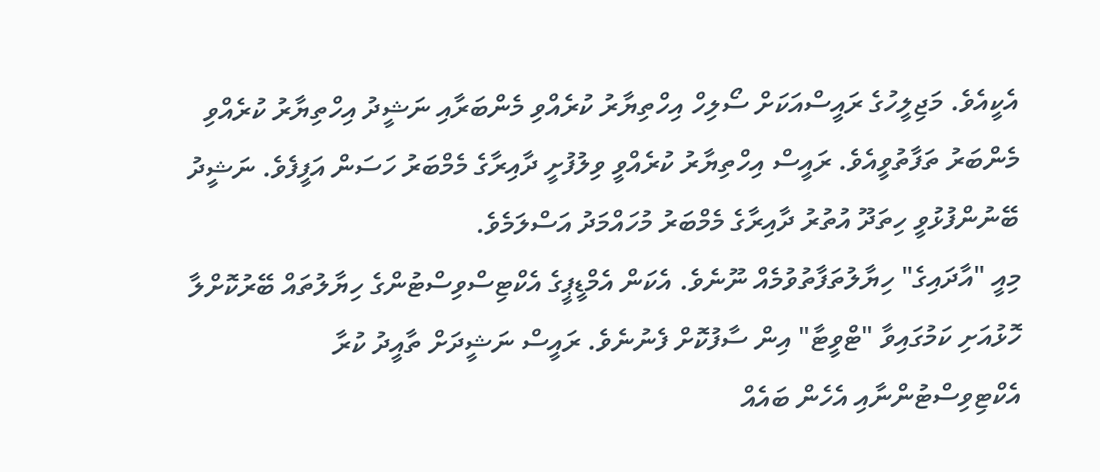އެކީއެވެ. މަޖިލީހުގެ ރައީސްއަކަށް ސޯލިހް އިހްތިޔާރު ކުރެއްވި މެންބަރާއި ނަޝީދު އިހްތިޔާރު ކުރެއްވި މެންބަރު ތަފާތުވީއެވެ. ރައީސް އިހްތިޔާރު ކުރެއްވީ ވިލުފުށީ ދާއިރާގެ މެމްބަރު ހަސަން އަފީފެވެ. ނަޝީދު ބޭނުންފުޅުވީ ހިތަދޫ އުތުރު ދާއިރާގެ މެމްބަރު މުހައްމަދު އަސްލަމެވެ.
މިއީ "އާދައިގެ" ހިޔާލުތަފާތުވުމެއް ނޫނެވެ. އެކަން އެމްޑީޕީގެ އެކްޓިސްވިސްޓުންގެ ހިޔާލުތައް ބޭރުކޮށްލާ ހޮޅުއަށި ކަމުގައިވާ "ޓްވީޓާ" އިން ސާފުކޮށް ފެނުނެވެ. ރައީސް ނަޝީދަށް ތާއީދު ކުރާ އެކްޓިވިސްޓުންނާއި އެހެން ބައެއް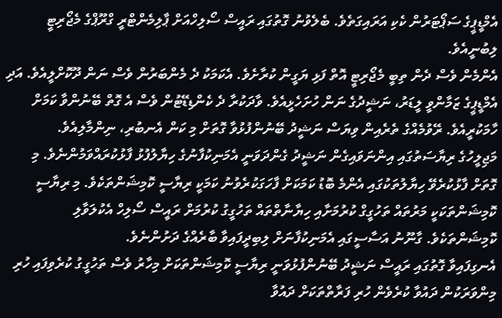އެމްޑީޕީގެ ސަޕޯޓަރުން ކެކި އަރައިގަތެވެ. ބެލެވުނު ގޮތުގައި ރައީސް ސޯލިހްއަށް ޕާލިމެންޓްރީ ގްރޫޕްގެ މެޖޯރިޓީ ލިބުނީއެވެ.
އެންމެން ވެސް ދެން ތިބީ މެޖޯރިޓީ އޮތް ފަޅި ޔަގީން ކުރާށެވެ. އެކަމަކު ދެ މެންބަރުން ވެސް ނަން ދޫކޮށްލީއެވެ. އަދި އެމްޑީޕީގެ ޒަމާންވީ ލީޑަރު، ނަޝީދުގެ ނަން ހުށަހެޅީއެވެ. ވާދަކުރާ ދެ ކެންޑިޑޭޓުން ވެސް އެ ގޮތް ބޭނުންވާ ކަމަށް ހާމަކުރީއެވެ. ރޭވުމެއްގެ ތެރެއިން ވިޔަސް ނަޝީދު ބޭނުންފުޅުވާ ގޮތަށް މި ކަން އެނބުރި، ނިންމާލިއެވެ.
މަޖިލީހުގެ ރިޔާސަތުގައި އިންނަވައިގެން ނަޝީދު ގެންދަވަނީ އެމަނިކުފާނުގެ ހިޔާލުފުޅު ފާޅުކުރައްވަމުންނެވެ. މި ގޮތަށް ފާޅުކުރެވޭ ހިޔާލުތަކުގައި އެންމެ ބޮޑު ކަމަކަށް ފާހަގަކުރެވުނު ކަމަކީ ރިޔާސީ ކޮމިޝަންތަކެވެ. މި ރިޔާސީ ކޮމިޝަންތަކަކީ މަރުތައް ތަހުގީގް ކުރުމަށާއި ހިޔާނާތްތައް ތަހުގީގު ކުރުމަށް ރައީސް ސޯލިހް އެކުލަވާލި ކޮމިޝަންތަކެވެ. ގާނޫނު އަސާސީގައި އެމަނިކުފާނަށް ލިބިދީފައިވާ ބާރެއްގެ ދަށުންނެވެ.
އެނގިފައިވާ ގޮތުގައި ރައީސް ނަޝީދު ބޭނުންފުޅުވަނީ ރިޔާސީ ކޮމިޝަންތަކަށް މިހާރު ވެސް ތަހުގީގު ކުރެވިފައި ހުރި މިންވަރަކުން ދައުވާ ކުރެވެން ހުރި ފަރާތްތަކަށް ދައުވާ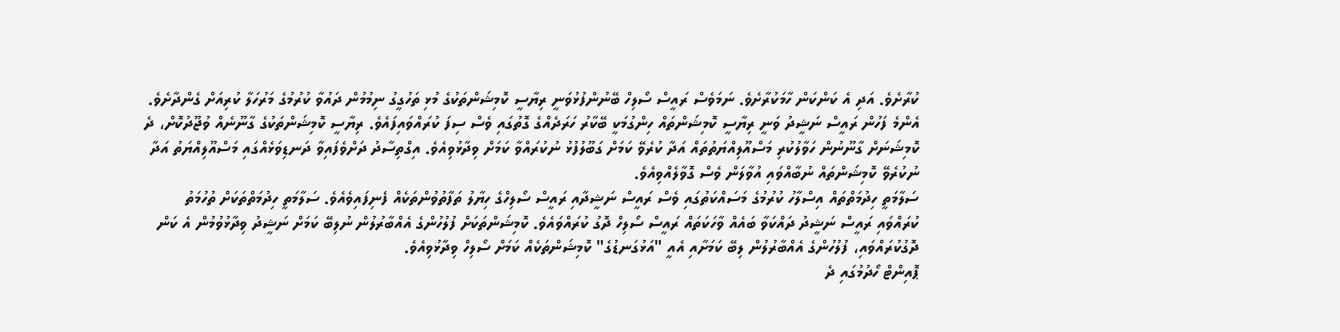ކުރާށެވެ. އަދި އެ ކަންކަން ހާމަކުރާށެވެ. ނަމަވެސް ރައީސް ސޯލިހް ބޭނުންފުޅުވަނީ ރިޔާސީ ކޮމިޝަންތަކުގެ މުޅި ތަހުގީގު ނިމުމުން ދައުވާ ކުރުމުގެ މަރުހަލާ ކުރިއަށް ގެންދާށެވެ.
އެންމެ ފަހުން ރައީސް ނަޝީދު ވަނީ ރިޔާސީ ކޮމިޝަންތައް ހިންގުމަކީ ބޭކާރު ހަރަދެއްގެ ގޮތުގައި ވެސް ސިފަ ކުރައްވައިފައެވެ. ރިޔާސީ ކޮމިޝަންތަކުގެ ގާނޫނެއް ވުޖޫދުކޮށް، ދެ ކޮމިޝަނަށް ގާނޫނުން ހަވާލުކުރި މަސްއޫލިއްޔަތުތައް އަދާ ކުރެވޭ ކަމަށް ގަބޫލުފުޅު ނުކުރައްވާ ކަމަށް ވިދާޅުވިއެވެ. އިގްތިސާދު ދަށްވެފައިވާ ދަނޑިވަޅެއްގައި މަސްއޫލިއްޔަތު އަދާ ނުކުރެވޭ ކޮމިޝަންތައް ނުބާއްވައި އުވާލަން ވެސް ގޮވާލެއްވިއެވެ.
ސަލާމަތީ ހިދުމަތްތައް އިސްލާހު ކުރުމުގެ މަސައްކަތުގައި ވެސް ރައީސް ނަޝީދާއި ރައީސް ސޯލިހްގެ ހިޔާލު ތަފާތުވުންތަކެއް ފެނިފައިވެއެވެ. ސަލާމަތީ ހިދުމަތްތަކަށް ތުހުމަތު ކުރައްވައި ރައީސް ނަޝީދު ދައްކަވާ ބައެއް ވާހަކަތައް ރައީސް ސޯލިހް ދޮގު ކުރައްވައެވެ. ކޮމިޝަންތަކަށް ފުލުހުންގެ އެއްބާރުލުން ނުލިބޭ ކަމަށް ނަޝީދު ވިދާޅުވުމުން އެ ކަން ދޮގުކުރައްވައި، ފުލުހުންގެ އެއްބާރުލުން ލިބޭ ކަމަށާއި އެއީ "އަޅުގަނޑުގެ" ކޮމިޝަންތަކެއް ކަމަށް ސޯލިހް ވިދާޅުވިއެވެ.
ޕޮއިންޓް ހޯދުމުގައި ދެ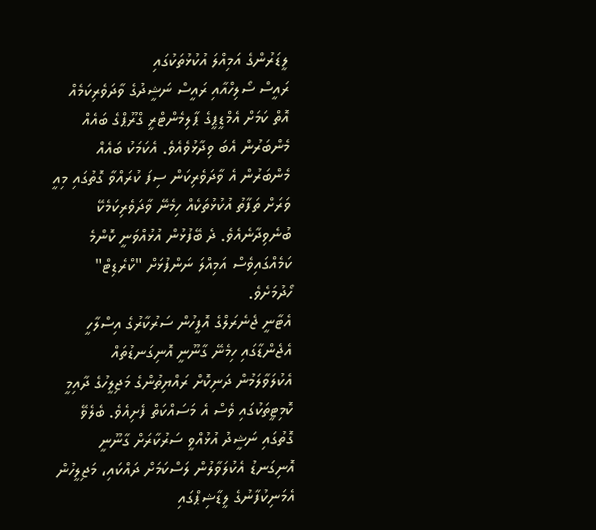ލީޑަރުންގެ އަމިއްލަ އުކުޅުތަކުގައި
ރައީސް ސޯލިހްއާއި ރައީސް ނަޝީދުގެ ވާދަވެރިކަމެއް އޮތް ކަމަށް އެމްޑީޕީގެ ޕާލިމެންޓްރީ ގްރޫޕްގެ ބައެއް މެންބަރުން އެބަ ވިދާޅުވެއެވެ. އެކަމަކު ބައެއް މެންބަރުން އެ ވާދަވެރިކަން ސިފަ ކުރައްވާ ގޮތުގައި މިއީ ވަރަށް ތަފާތު އުކުޅުތަކެއް ހިމެނޭ ވާދަވެރިކަމެކޭ ބުނެވިދާނެއެވެ. ދެ ބޭފުޅުން އުޅުއްވަނީ ކޮންމެ ކަމެއްގައިވެސް އަމިއްލަ ނަންފުޅަށް "ކްރެޑިޓް" ހޯދުމަށެވެ.
އެޓާނީ ޖެނެރަލްގެ އޮފީހުން ސަރުކާރުގެ އިސްލާހީ އެޖެންޑާގައި ހިމެނޭ ގާނޫނީ އޮނިގަނޑުތައް އެކުލަވާލަމުން ދަނިކޮށް ރައްޔިތުންގެ މަޖިލީހުގެ ދާއިމީ ކޮމިޓީތަކުގައި ވެސް އެ މަސައްކަތް ފެށިއެވެ. ބެލެވޭ ގޮތުގައި ނަޝީދު އުޅުއްވީ ސަރުކާރަށް ގާނޫނީ އޮނިގަނޑު އެކުލަވާލުން ލަސްކަމަށް ދައްކައި، މަޖިލީހުން އެމަނިކުފާނުގެ ލީޑާޝިޕްގައި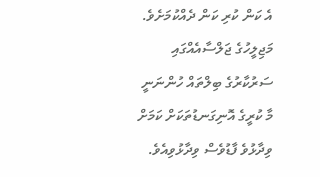އެ ކަން ކުރި ކަން ދެއްކުމަށެވެ. މަޖިލީހުގެ ޖަލްސާއެއްގައި ސަރުކާރުގެ ބިލްތައް ހުންނަނީ މާ ކުރީގެ އޮނިގަނޑުތަކަށް ކަމަށް ވިދާޅުވެ ފާޑުވެސް ވިދާޅުވިއެވެ.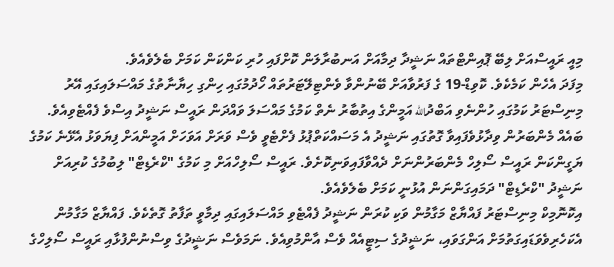މިއީ ރައީސްއަށް ލިބޭ ޕޮއިންޓްތައް ނަޝީދާ ދިމާއަށް އަނބުރާލަން ކޮށްފައި ހުރި ކަންކަން ކަމަށް ބެލެވެއެވެ.
މިފަދަ އެހެން ކަމެކެވެ. ކޮވިޑް-19 ގެ ފަރުވާއަށް ބޭނުންވާ ވެންޓިލޭޓަރުތައް ހޯދުމުގައި ހިންގި ހިޔާނާތުގެ މައްސަލައިގައި އޭރު މިނިސްޓަރު ކަމުގައި ހުންނެވި އަބްދުالله އަމީންގެ އިތުބާރު ނެތް ކަމުގެ މައްސަލަ ވައްދަން ރައީސް ނަޝީދު އިސްވެ ފެއްޓެވިއެވެ. ބައެއް މެންބަރުން ވިދާޅުވެފައިވާ ގޮތުގައި ނަޝީދު އެ މަސައްކަތްޕުޅު ފެށްޓެވީ ވެސް ވަރަށް އަވަހަށް އަމީންއަށް ފިޔަވަޅު އެޅޭނެ ކަމުގެ ޔަގީންކަން ރައީސް ސޯލިހް މެންބަރުންނަށް ދެއްވާފައިވަނިކޮށެވެ. ރައީސް ސޯލިހްއަށް މި ކަމުގެ "ކްރެޑިޓް" ލިބުމުގެ ކުރިއަށް ނަޝީދު "ކްރެޑިޓް" ދަމައިގަންނަން އުޅުނީ ކަމަށް ބެލެވެއެވެ.
އިކޮނޮމިކް މިނިސްޓަރު ފައްޔާޒް މަގާމުން ވަކި ކުރަން ނަޝީދު ފެއްޓެވި މައްސަލައިގައި ދިމާވީ ތަފާތު ގޮތެކެވެ. ފައްޔާޒް މަގާމުން އެކަހެރިވެވަޑައިގަތުމަށް އަންގަވައި، ނަޝީދުގެ ސިޓީއެއް ވެސް އާންމުވިއެވެ. ނަމަވެސް ނަޝީދުގެ ވިސްނުންފުޅާއި ރައީސް ސޯލިހްގެ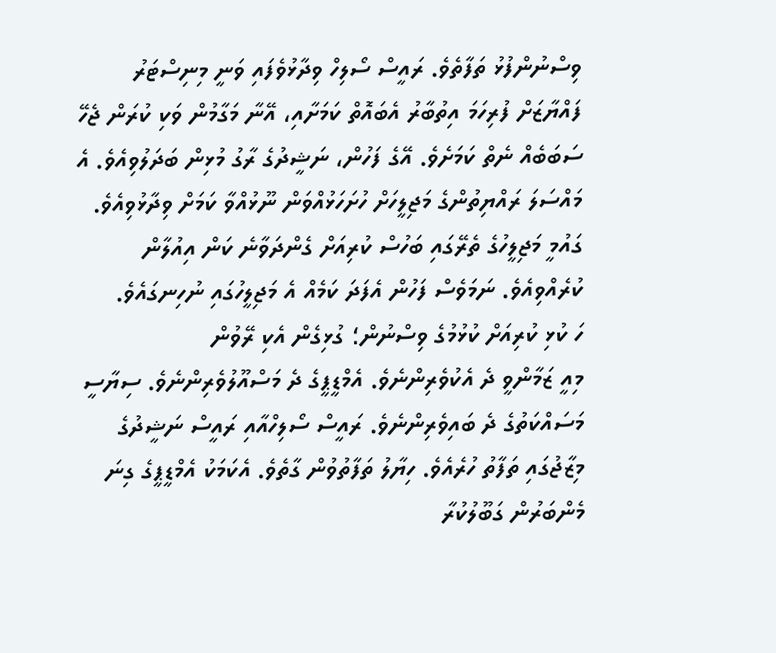ވިސްނުންފުޅު ތަފާތެވެ. ރައީސް ސޯލިހް ވިދާޅުވެފައި ވަނީ މިނިސްޓަރު ފައްޔާޒަށް ފުރިހަމަ އިތުބާރު އެބައޮތް ކަމަށާއި، އޭނާ މަގާމުން ވަކި ކުރަން ޖެހޭ ސަބަބެއް ނެތް ކަމަށެވެ. އޭގެ ފަހުން، ނަޝީދުގެ ރާގު މުޅިން ބަދަލުވިއެވެ. އެ މައްސަލަ ރައްޔިތުންގެ މަޖިލީހަށް ހުށަހަޅުއްވަން ނޫޅުއްވާ ކަމަށް ވިދާޅުވިއެވެ. ގައުމީ މަޖިލީހުގެ ތެރޭގައި ބަހުސް ކުރިއަށް ގެންދަވާނެ ކަން އިއުލާން ކުރެއްވިއެވެ. ނަމަވެސް ފަހުން އެފަދަ ކަމެއް އެ މަޖިލީހުގައި ނުހިނގައެވެ.
ހަ ކުޅި ކުރިއަށް ކުޅުމުގެ ވިސްނުން؛ ގުޅިގެން އެކި ރޭވުން
މިއީ ޒަމާންވީ ދެ އެކުވެރިންނެވެ. އެމްޑީޕީގެ ދެ މަސްއޫލުވެރިންނެވެ. ސިޔާސީ މަސައްކަތުގެ ދެ ބައިވެރިންނެވެ. ރައީސް ސޯލިހްއާއި ރައީސް ނަޝީދުގެ މިޒާޖުގައި ތަފާތު ހުރެއެވެ. ހިޔާލު ތަފާތުވުން ގާތެވެ. އެކަމަކު އެމްޑީޕީގެ ގިނަ މެންބަރުން ގަބޫލުކުރާ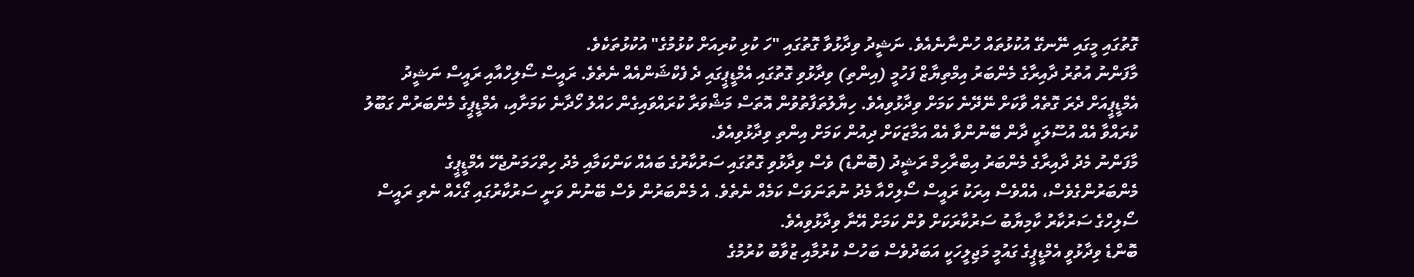ގޮތުގައި މީގައި ނޭނގޭ އުކުޅުތައް ހުންނާނެއެވެ. ނަޝީދު ވިދާޅުވާ ގޮތުގައި "ހަ ކުޅި ކުރިއަށް ކުޅުމުގެ" އުކުޅުތަކެވެ.
މާފަންނު އުތުރު ދާއިރާގެ މެންބަރު އިމްތިޔާޒް ފަހުމީ (އިންތި) ވިދާޅުވި ގޮތުގައި އެމްޑީޕީގައި ދެ ފެކްޝަންއެއް ނެތެވެ. ރައީސް ސޯލިހްއާއި ރައީސް ނަޝީދު އެމްޑީޕީއަށް ދެރަ ގޮތެއް ވާކަށް ނޭދޭނެ ކަމަށް ވިދާޅުވިއެވެ. ހިޔާލުތަފާތުވުން އޮތަސް މަޝްވަރާ ކުރައްވައިގެން ހައްލު ހޯދާނެ ކަމަށާއި، އެމްޑީޕީގެ މެންބަރުން ގަބޫލު ކުރައްވާ އެއް އުސޫލަކީ ދާން ބޭނުންވާ އެއް އަމާޒަކަށް ދިއުން ކަމަށް އިންތި ވިދާޅުވިއެވެ.
މާފަންނު މެދު ދާއިރާގެ މެންބަރު އިބްރާހިމް ރަޝީދު (ބޮންޑެ) ވެސް ވިދާޅުވި ގޮތުގައި ސަރުކާރުގެ ބައެއް ކަންކަމާއި މެދު ހިތްހަމަނުޖެހޭ އެމްޑީޕީގެ މެންބަރުންގެވެސް، އެއްވެސް އިރަކު ރައީސް ސޯލިހްއާ މެދު ނުތަނަވަސް ކަމެއް ނެތެވެ. އެ މެންބަރުން ވެސް ބޭނުން ވަނީ ސަރުކާރުގައި ގޯހެއް ނެތި ރައީސް ސޯލިހްގެ ސަރުކާރު ކާމިޔާބު ސަރުކާރަކަށް ވުން ކަމަށް އޭނާ ވިދާޅުވިއެވެ.
ބޮންޑެ ވިދާޅުވީ އެމްޑީޕީގެ ގައުމީ މަޖިލީހަކީ އަބަދުވެސް ބަހުސް ކުރުމާއި ޒުވާބު ކުރުމުގެ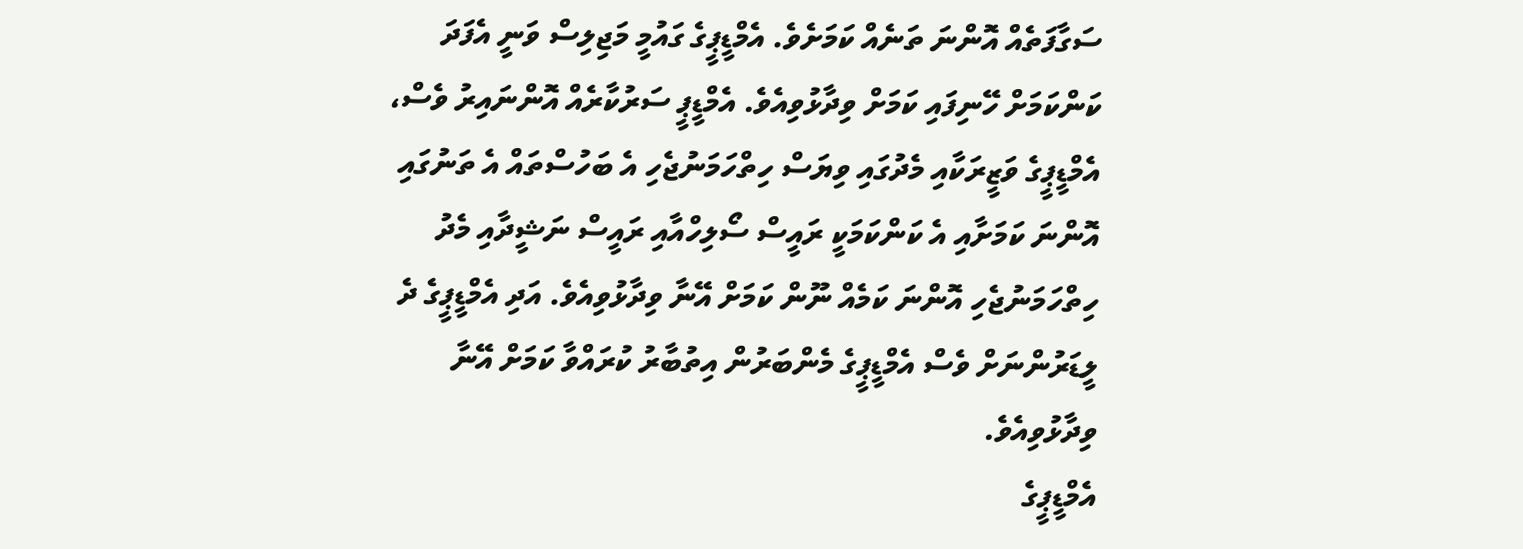ސަގާފަތެއް އޮންނަ ތަނެއް ކަމަށެވެ. އެމްޑީޕީގެ ގައުމީ މަޖިލިސް ވަނީ އެފަދަ ކަންކަމަށް ހޭނިފައި ކަމަށް ވިދާޅުވިއެވެ. އެމްޑީޕީ ސަރުކާރެއް އޮންނައިރު ވެސް، އެމްޑީޕީގެ ވަޒީރަކާއި މެދުގައި ވިޔަސް ހިތްހަމަނުޖެހި އެ ބަހުސްތައް އެ ތަނުގައި އޮންނަ ކަމަށާއި އެ ކަންކަމަކީ ރައީސް ސޯލިހްއާއި ރައީސް ނަޝީދާއި މެދު ހިތްހަމަނުޖެހި އޮންނަ ކަމެއް ނޫން ކަމަށް އޭނާ ވިދާޅުވިއެވެ. އަދި އެމްޑީޕީގެ ދެ ލީޑަރުންނަށް ވެސް އެމްޑީޕީގެ މެންބަރުން އިތުބާރު ކުރައްވާ ކަމަށް އޭނާ ވިދާޅުވިއެވެ.
އެމްޑީޕީގެ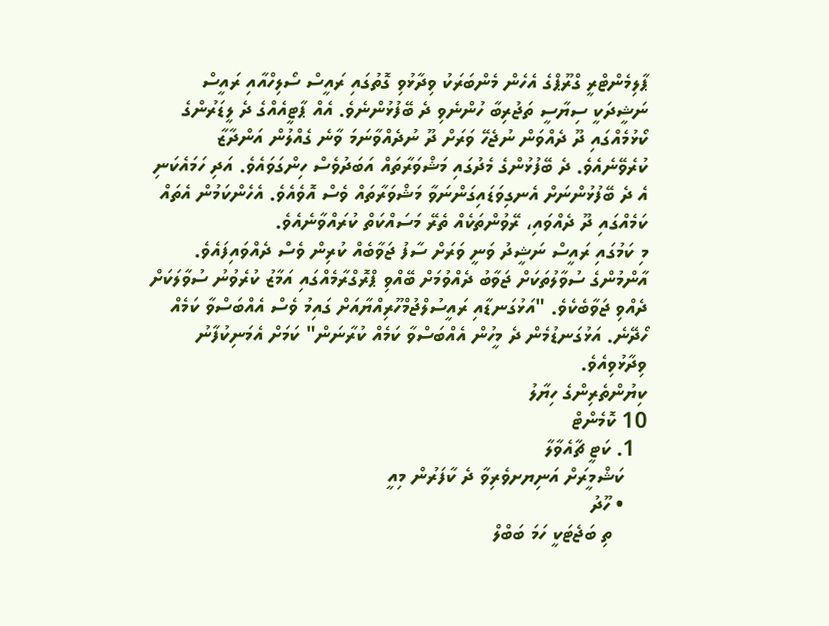ޕާލިމެންޓްރީ ގްރޫޕްގެ އެހެން މެންބަރަކު ވިދާޅުވި ގޮތުގައި ރައީސް ސޯލިހްއާއި ރައީސް ނަޝީދަކީ ސިޔާސީ ތަޖުރިބާ ހުންނެވި ދެ ބޭފުޅުންނެވެ. އެއް ޕާޓީއެއްގެ ދެ ލީޑަރުންގެ ކޯޅުމެއްގައި ދޫ ދެއްވަން ނުޖެހޭ ވަރަށް ދޫ ނުދެއްވާނަމަ ވާނެ ގެއްލުން އަންދާޒާ ކުރެވޭނެއެވެ. ދެ ބޭފުޅުންގެ މެދުގައި މަޝްވަރާތައް އަބަދުވެސް ހިންގަވައެވެ. އަދި ހަމައެކަނި އެ ދެ ބޭފުޅުންނަށް އެނގިވަޑައިގަންނަވާ މަޝްވަރާތައް ވެސް އޮވެއެވެ. އެހެންކަމުން އެތައް ކަމެއްގައި ދޫ ދެއްވައި، ރޭވުންތަކެއް ތެރޭ މަސައްކަތް ކުރައްވާނެއެވެ.
މި ކަމުގައި ރައީސް ނަޝީދު ވަނީ ވަރަށް ސާފު ޖަވާބެއް ކުރިން ވެސް ދެއްވައިފައެވެ. އާންމުންގެ ސުވާލުތަކަށް ޖަވާބު ދެއްވުމަށް ބޭއްވި ޕްރޮގްރާމެއްގައި އަމާޒު ކުރެވުނު ސުވާލަކަށް ދެއްވި ޖަވާބެކެވެ. "އަޅުގަނޑާއި ރައީސުލްޖުމްހޫރިއްޔާއަށް ގައިމު ވެސް އެއްބަސްވާ ކަމެއް ހޯދޭނެ. އަޅުގަނޑުމެން ދެ މީހުން އެއްބަސްވާ ކަމެއް ކުރާނަން" ކަމަށް އެމަނިކުފާނު ވިދާޅުވިއެވެ.
ކިޔުންތެރިންގެ ހިޔާލު
10 ކޮމެންޓް
  1. ކަޓީ ޗާއެވާލާ
    ކަޝްމީރަށް އަނިޔށވެރިވާ ދެ ކާފަރުން މިއީ
    • ހޫދު
      ތި ބަޖެޓަކީ ހަމަ ބަބްލް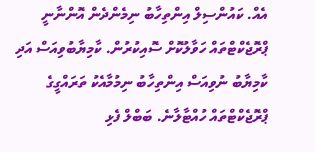އެއް. ކައުންސިލް އިންތިހާބު ނިމެންދެން އޮންނާނީ ޕްރޮޖެކްޓްތައް ހަވާލުކޮށް ސޮއިކުރުން. ކާމިޔާބުވިއަސް އަދި ކާމިޔާބު ނުވިއަސް އިންތިހާބު ނިމުމާއެކު ތަރައްގީގެ ޕްރޮޖެކްޓްތައް ހުއްޓާލާނެ. ބަބްލް ފެޅި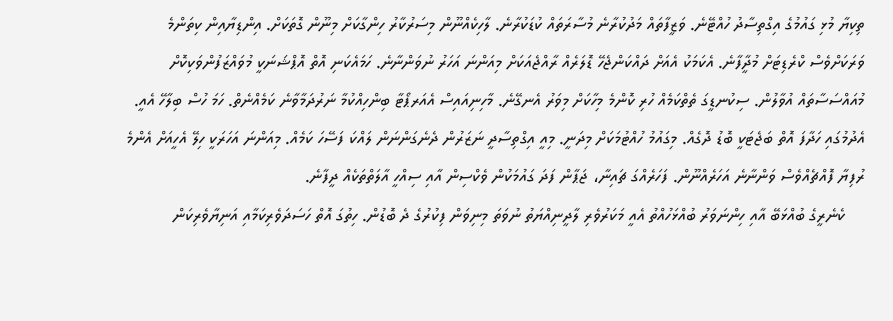ތިކިޔާ މުޅި ގައުމުގެ އިގްތިސާދު ހުއްޓޭނެ. ވަޒީފާތައް މަދުކުރާނެ މުސާރަތައް ކުޑަކުރާނެ. ލާހިކެއްނޫން މިސަރުކާރު ހިންގާކަށް މިނޫން ގޮތަކަށް. އިންޑިޔާއިން ކިތަންމެ ވަރަކަށްވެސް ކްރެޑިޓަށް މުދާީފާނެ. އެކަމަކު އެއަށް ދައްކަންޖެހޭ ޑޮލަރެއް ރާއްޖެއަކަށް މިއަންނަ އަހަރު ނުވަންނާނެ. ހަމައެކަނި އޮތް އޮޕްޝަނަކީ މުވައްޒަފުންވަކިކޮށް މުއައްސަސާތައް އުވާލުން. ސިކުނޑީގަ ތެތްކަމެއް ހުރި ކޮންމެ މިހާކަށް މިވަރު އެނގޭނެ. މާހިނިއައިސް އެއަރޕޯޓާ ބިންހިއްކުމާ ނަރުދަމާވާނެ ކަމެއްނެތް. ހަމަ ހުސް ބިލާހޭ އެއީ. އެދުމުގައި ހަދާފަ އޮތް ބަޖެޓަކީ ބޮޑު ދޮގެއް. މިގައުމު ހުއްޓުމަކަށް މިދަނީ. މިއީ އިގްތިސާދީ ނަޒަރުން ދެނެގަންނަން ލައްކަ ފަސޭހަ ކަމެއް. މިއަންނަ އަހަރަކީ ހިލޭ އެހީއަށް އެންމެ ރުފިޔާ ފޮއްޗެއްވެސް ވަންނާނެ އަހަރެއްނޫން. ފަހަރެއްގަ ޗައިނާ، ޖަޕާން ފަދަ ގައުމަކުން ވެކްސިން އާއި ސިއްހީ އާލަތްތަކެއް ދީފާނެ.
    ކެނެރީގެ ބުއްޅަބޭ އާއި ހިންނަވަރު ބުއްޅަހުއްތު އެއީ މަކަރުވެރި ލާދީނިއްޔަތު ނުވަތަ މިނިވަން ފިކުރުގެ ދެ ބޮޑުން. ހިތުގަ އޮތް ހަސަދަވެރިކަމާއި އަނިޔާވެރިކަން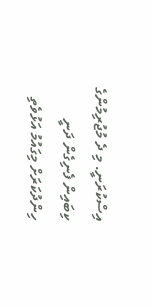އިސްކުރަނީ. މި ދެ މުޖުރިމުންގެ ކިބައިން ފެނިގެން ދަނީ ހިންދުކަރަށް މިގައުމު އަޅުވެތި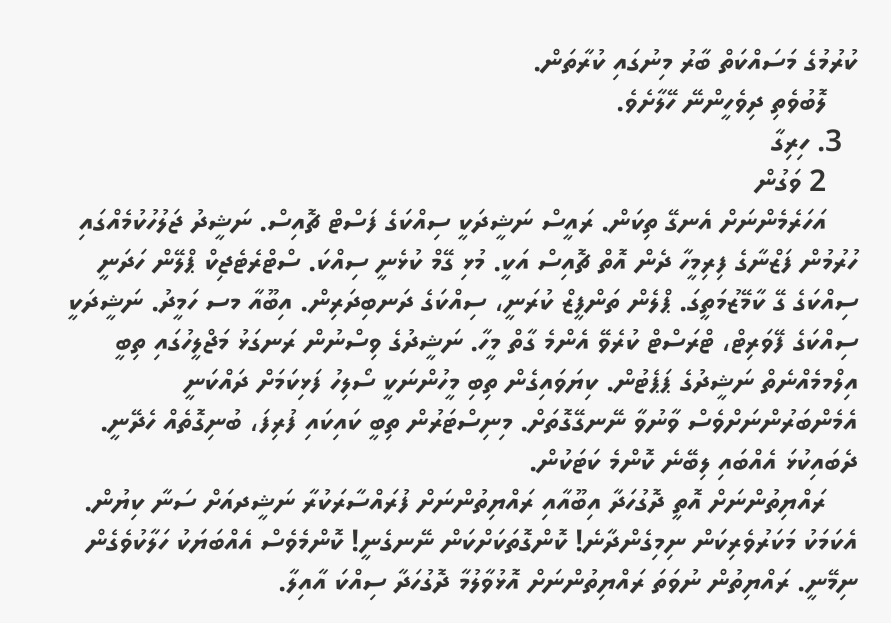ކުރުމުގެ މަސައްކަތް ބާރު މިނުގައި ކުރާތަން.
    ލޮބުވެތި ދިވެހީންނޭ ހޭލާށެވެ.
  3. ހިރިގާ
    2 ވަގުން
    އަހަރެމެންނަށް އެނގޭ ތިކަން. ރައީސް ނަޝީދަކީ ސިއްކަގެ ފަސްޓް ޗޮއިސް. ނަޝީދު ޖަލުހުކުމެއްގައި ހުރުމުން ފަޒްނާގެ ފިރިމީހާ ދެން އޮތް ޗޮއިސް އަކީ. މުޅި ގޭމް ކުޅެނީ ސިއްކަ. ސްޓްރެޓެޖިކް ޕްލޭން ހަދަނީ ސިއްކަގެ ގޭ ކާމޭޒުމަތީގަ. ޕްލެން ތަންފީޒް ކުރަނީ، ސިއްކަގެ ދަނބިދަރިން. އިބޫއާ މސ ހަމީދު. ނަޝީދަކީ ސިއްކަގެ ފޭވަރިޓް، ޓްރަސްޓް ކުރެވޭ އެންމެ ގާތް މީހާ. ނަޝީދުގެ ވިސްނުން ރަނގަޅު މަޖްލީހުގައި ތިބީ އިލްމމެއްނެތް ނަޝީދުގެ ޕަޕެޓުން. ކިޔަވައިގެން ތިބި މީހުންނަކީ ސޯލިހު ފަޅިކަމަށް ދައްކަނީ އެމެންބަރުންނަށްވެސް ވާނުވާ ނޭނގޭގޮތަށް. މިނިސްޓަރުން ތިބީ ކައިކައި ފުރިފަ، ބުނިގޮތެއް ހެދޭނީ. ދެބައިކުޅަ އެއްބައި ލިބޭނެ ކޮންމެ ކަޓަކުން.
    ރައްޔިތުންނަށް އޮތީ ދޮގުހަދާ އިބޫއާއި ރައްޔިތުންނަށް ފުރައްސާރަކުރާ ނަޝީދއަށް ސަނާ ކިޔުން. އެކަމަކު މަކަރުވެރިކަން ނިމިގެންދާނެ! ކޮންގޮތަކަށްކަން ނޭނގެނީ! ކޮންމެވެސް އެއްބަޔަކު ހަލާކުވެގެން ނިމޭނީ. ރައްޔިތުން ނުވަތަ ރައްޔިތުންނަށް އޮޅުވާލުމާ ދޮގުހަދާ ސިއްކަ އާއިލާ.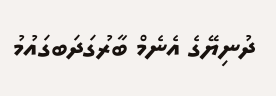ދުނިޔޭގެ އެނެމް ބާރުގަދަބގައުމު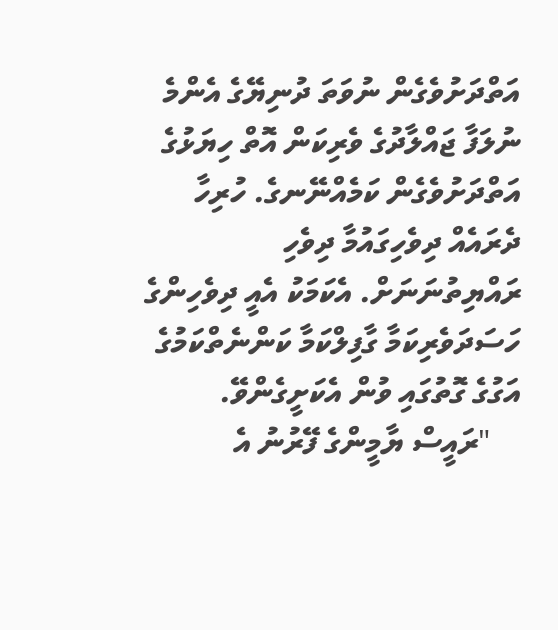އަތްދަށުވެގެން ނުވަތަ ދުނިޔޭގެ އެންމެ ނުލަފާ ޖައްލާދުގެ ވެރިކަން އޮތް ހިޔަޅުގެ އަތްދަށުވެގެން ކަމެއްނޭނގެ. ހުރިހާ ދެރައެއް ދިވެހިގައުމާ ދިވެހި ރައްޔިތުނަނަށް. އެކަމަކު އެއީ ދިވެހިންގެ ހަސަދަވެރިކަމާ ގާފިލްކަމާ ކަންނެތްކަމުގެ އަގުގެ ގޮތުގައި ވުން އެކަށީގެންވޭ.
    "ރައީސް ޔާމީންގެ ފޭރުނު އެ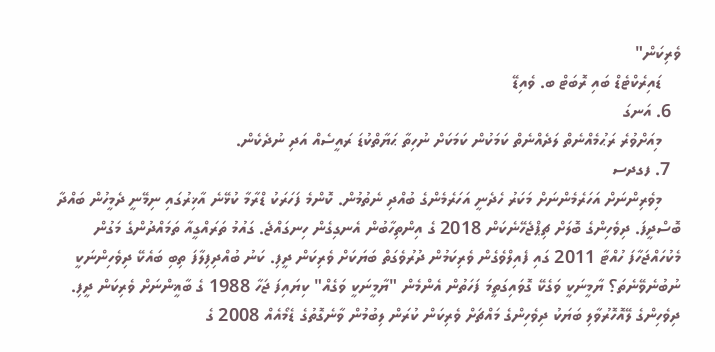ވެރިކަން"
    ޑައިރެކްޓެޑް ބައި ރޮބަޓް ބ. ވެއިޑޭ
  6. އަނގަ
    މިއަށްވުރެ ރަޙުމެއްނެތް ލަދެއްނެތް ކަމަކުން ކަމަކަށް ނުހިތާ ޙަޔާތްކުޑަ ރައީސެއް އަދި ނުދެކެން.
  7. ފގދސ
    މިވެރިންނަށް އަހަރެމެންނަށް މަކަރު ހެދެނީ އަހަރެމެންގެ ބުއްދި ނެތުމުން. ކޮންމެ ފަހަރަކު ޑްރާމާ ކުޅޭނެ އާޚިރުގައި ނިމޭނީ ދެމީހުން ބައްދާ ބޮސްދީފަ. ދިވެހިންގެ ބޮލަށް ޗިޕްޖެހޭނެކަން 2018 ގެ އިންތިހާބުން އެނގިގެން ހިނގައްޖެ. ގައުމު ތަރައްގީއާ ތަމައްދުންގެ މަގުން މެކުހައްޖަހާފަ ހުއްޓާ 2011 ގައި ފެއިލްވެގެން ވެރިކަމުން ދުރުވެގަތް ބަޔަކަށް ވެރިކަން ދީފި. ކަނު ބުއްދިފިލާފަ ތިބި ބައެކޭ ދިވެހިންނަކީ ނުބުނެވޭނެތަ؟ ޔާމީނަކީ ވަގެކޭ ގޮވައިގަތީމަ ފަހަތުން އެންމެން "ޔާމީނަކީ ވަގެއް" ކިޔައިފަ ޖަހާ 1988 ގެ ބާޣީންނަށް ވެރިކަން ދީފި. ދިވެހިންގެ ލޭއޮހޮރުވާލި ބަޔަކު ދިވެހިންގެ މައްޗަށް ވެރިކަން ކުރަން ލިބުމުން ވާނެގޮތުގެ ޑެމޯއެއް 2008 ގެ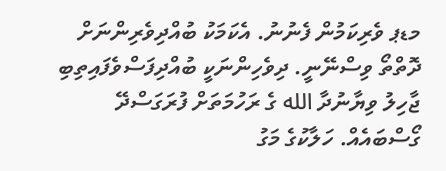މޑޕ ވެރިކަމުން ފެނުނު. އެކަމަކު ބުއްދިވެރިންނަށް ދޮތްތޯ ވިސްނޭނީ. ދިވެހިންނަކީ ބުއްދިފަސްވެފައިތިބި ޖާހިލު ވިޔާނުދާ الله ގެ ރަހުމަތަށް ފުރަގަސްދޭ ގޯސްބައެއް. ހަލާކުގެ މަގު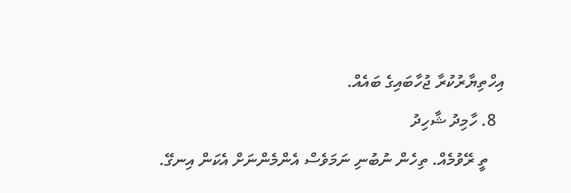އިހްތިޔާރުކުރާ ޖުހާބައިގެ ބައެއް.
  8. ހާމިދު ޝާހިދު
    ތީ ރޭވުމެއް. ތިހެން ނުބުނި ނަމަވެސް އެންމެންނަށް އެކަން އިނގޭ.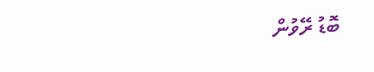ބޮޑު ރޭވުން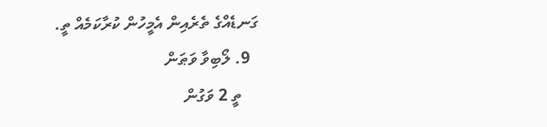ގަނޑެއްގެ ތެރެއިން އެމީހުން ކުރާކަމެއް ތީ.
  9. ލޯބިވާ ވަޠަން
    ތީ 2 ވަގުން